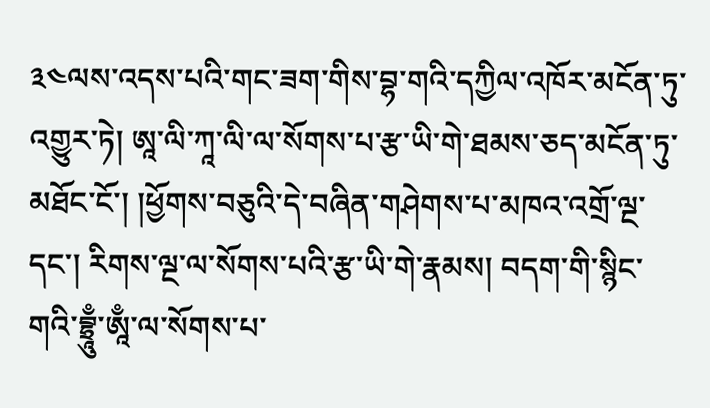༣༤ལས་འདས་པའི་གང་ཟག་གིས་བྷ་གའི་དཀྱིལ་འཁོར་མངོན་ཏུ་འགྱུར་ཏེ། ཨཱ་ལི་ཀཱ་ལི་ལ་སོགས་པ་རྩ་ཡི་གེ་ཐམས་ཅད་མངོན་ཏུ་མཐོང་ངོ་། །ཕྱོགས་བཅུའི་དེ་བཞིན་གཤེགས་པ་མཁའ་འགྲོ་ལྔ་དང་། རིགས་ལྔ་ལ་སོགས་པའི་རྩ་ཡི་གེ་རྣམས། བདག་གི་སྙིང་གའི་བྷྲཱུྃ་ཨཱྃ་ལ་སོགས་པ་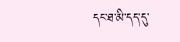དང་ཐ་མི་དད་དུ་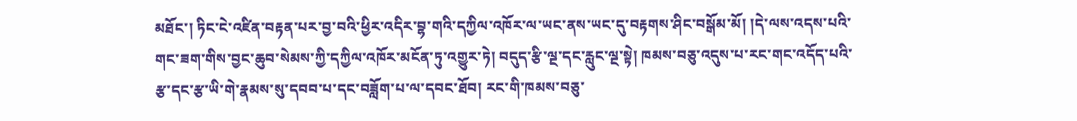མཐོང་། ཏིང་ངེ་འཛིན་བརྟན་པར་བྱ་བའི་ཕྱིར་འདིར་བྷ་གའི་དཀྱིལ་འཁོར་ལ་ཡང་ནས་ཡང་དུ་བརྟགས་ཤིང་བསྒོམ་མོ། །དེ་ལས་འདས་པའི་གང་ཟག་གིས་བྱང་ཆུབ་སེམས་ཀྱི་དཀྱིལ་འཁོར་མངོན་ཏུ་འགྱུར་ཏེ། བདུད་རྩི་ལྔ་དང་རླུང་ལྔ་སྟེ། ཁམས་བཅུ་འདུས་པ་རང་གང་འདོད་པའི་རྩ་དང་རྩ་ཡི་གེ་རྣམས་སུ་དབབ་པ་དང་བཟློག་པ་ལ་དབང་ཐོབ། རང་གི་ཁམས་བཅུ་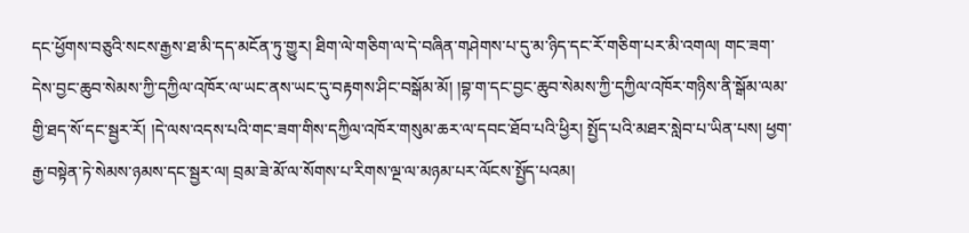དང་ཕྱོགས་བཅུའི་སངས་རྒྱས་ཐ་མི་དད་མངོན་ཏུ་གྱུར། ཐིག་ལེ་གཅིག་ལ་དེ་བཞིན་གཤེགས་པ་དུ་མ་ཉིད་དང་རོ་གཅིག་པར་མི་འགལ། གང་ཟག་དེས་བྱང་ཆུབ་སེམས་ཀྱི་དཀྱིལ་འཁོར་ལ་ཡང་ནས་ཡང་དུ་བརྟགས་ཤིང་བསྒོམ་མོ། །བྷ་ག་དང་བྱང་ཆུབ་སེམས་ཀྱི་དཀྱིལ་འཁོར་གཉིས་ནི་སྒོམ་ལམ་གྱི་ཐད་སོ་དང་སྦྱར་རོ། །དེ་ལས་འདས་པའི་གང་ཟག་གིས་དཀྱིལ་འཁོར་གསུམ་ཆར་ལ་དབང་ཐོབ་པའི་ཕྱིར། སྤྱོད་པའི་མཐར་སླེབ་པ་ཡིན་པས། ཕྱག་རྒྱ་བསྟེན་ཏེ་སེམས་ཉམས་དང་སྦྱར་ལ། བྲམ་ཟེ་མོ་ལ་སོགས་པ་རིགས་ལྔ་ལ་མཉམ་པར་ལོངས་སྤྱོད་པའམ།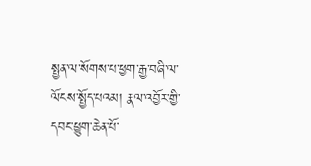སྤྱན་ལ་སོགས་པ་ཕྱག་རྒྱ་བཞི་ལ་ལོངས་སྤྱོད་པའམ། རྣལ་འབྱོར་གྱི་དབང་ཕྱུག་ཆེན་པོ་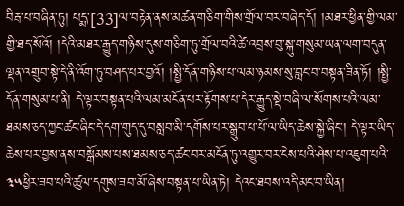བིརྦ་པ་བཞིན་ཏུ། པདྨ་[33]ལ་བརྟེན་ནས་མཚན་གཅིག་གིས་གྲོལ་བར་བཞེད་དོ། །མཐར་ཕྱིན་གྱི་ལམ་གྱི་ཐད་སོའོ། །དེའི་མཐར་རྒྱུད་གཉིས་དུས་གཅིག་ཏུ་གྲོལ་བའི་ཚེ་འབྲས་བུ་སྐུ་གསུམ་ཡན་ལག་བདུན་ལྡན་འགྲུབ་སྟེ་དེ་ནི་འོག་ཏུ་བཤད་པར་བྱའོ། །སྤྱི་དོན་གཉིས་པ་ལམ་ཉམས་སུ་བླང་བ་བསྟན་ཟིན་ཏོ། །སྤྱི་དོན་གསུམ་པ་ནི། དེ་ལྟར་བསྟན་པའི་ལམ་མངོན་པར་རྟོགས་པ་དེར་རྒྱུད་སྡེ་བཞི་ལ་སོགས་པའི་ལམ་ཐམས་ཅད་ཀྱང་ཚང་ཞིང་དེ་དག་གུད་དུ་བསླབ་མི་དགོས་པར་སྒྲུབ་པ་པོ་ལ་ཡིད་ཆེས་སྐྱེ་ཞིང་། དེ་ལྟར་ཡིད་ཆེས་པར་བྱས་ནས་བསྒོམས་པས་ཐམས་ཅད་ཚང་བར་མངོན་ཏུ་འགྱུར་བར་ངེས་པའི་ཤེས་པ་འཇུག་པའི་
༣༥ཕྱིར་ཟབ་པའི་ཚུལ་དགུས་ཟབ་མོ་ཞེས་བསྟན་པ་ཡིན་ཏེ། དེའང་ཐབས་འདི་མང་བ་ཡིན།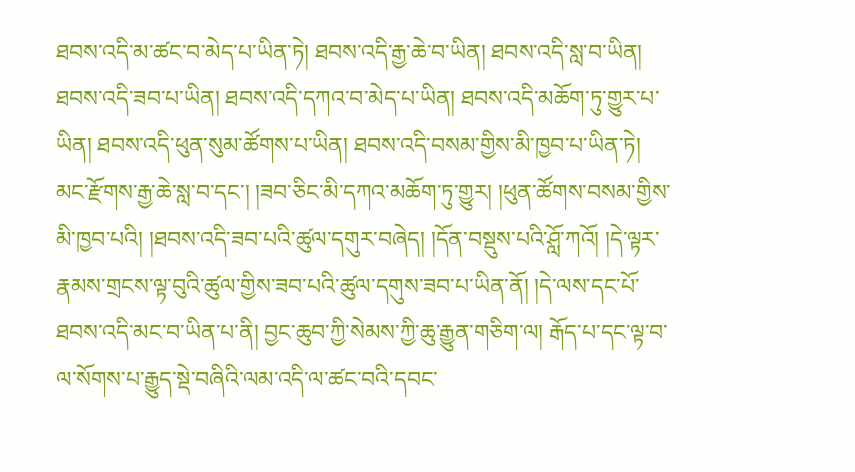ཐབས་འདི་མ་ཚང་བ་མེད་པ་ཡིན་ཏེ། ཐབས་འདི་རྒྱ་ཆེ་བ་ཡིན། ཐབས་འདི་སླ་བ་ཡིན། ཐབས་འདི་ཟབ་པ་ཡིན། ཐབས་འདི་དཀའ་བ་མེད་པ་ཡིན། ཐབས་འདི་མཆོག་ཏུ་གྱུར་པ་ཡིན། ཐབས་འདི་ཕུན་སུམ་ཚོགས་པ་ཡིན། ཐབས་འདི་བསམ་གྱིས་མི་ཁྱབ་པ་ཡིན་ཏེ། མང་རྫོགས་རྒྱ་ཆེ་སླ་བ་དང་། །ཟབ་ཅིང་མི་དཀའ་མཆོག་ཏུ་གྱུར། །ཕུན་ཚོགས་བསམ་གྱིས་མི་ཁྱབ་པའི། །ཐབས་འདི་ཟབ་པའི་ཚུལ་དགུར་བཞེད། །དོན་བསྡུས་པའི་ཤློ་ཀའོ། །དེ་ལྟར་རྣམས་གྲངས་ལྟ་བུའི་ཚུལ་གྱིས་ཟབ་པའི་ཚུལ་དགུས་ཟབ་པ་ཡིན་ནོ། །དེ་ལས་དང་པོ་ཐབས་འདི་མང་བ་ཡིན་པ་ནི། བྱང་ཆུབ་ཀྱི་སེམས་ཀྱི་ཆུ་རྒྱུན་གཅིག་ལ། རྒོད་པ་དང་ལྟ་བ་ལ་སོགས་པ་རྒྱུད་སྡེ་བཞིའི་ལམ་འདི་ལ་ཚང་བའི་དབང་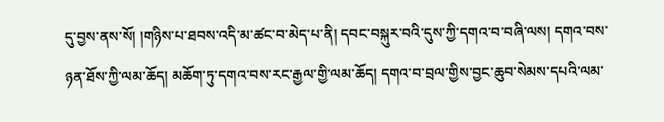དུ་བྱས་ནས་སོ། །གཉིས་པ་ཐབས་འདི་མ་ཚང་བ་མེད་པ་ནི། དབང་བསྐུར་བའི་དུས་ཀྱི་དགའ་བ་བཞི་ལས། དགའ་བས་ཉན་ཐོས་ཀྱི་ལམ་ཆོད། མཆོག་ཏུ་དགའ་བས་རང་རྒྱལ་གྱི་ལམ་ཆོད། དགའ་བ་བྲལ་གྱིས་བྱང་ཆུབ་སེམས་དཔའི་ལམ་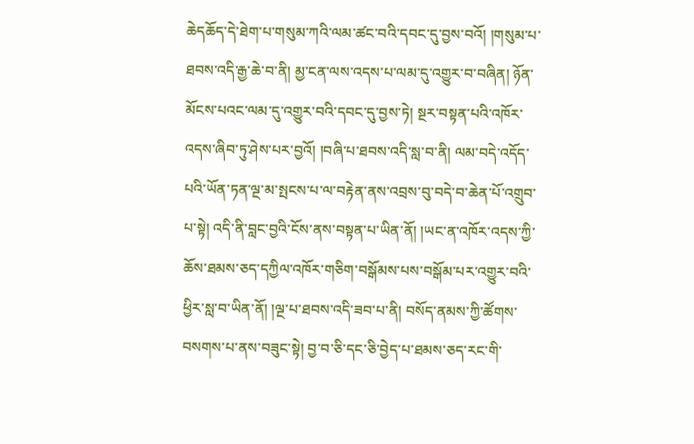ཆེདཆོད་དེ་ཐེག་པ་གསུམ་ཀའི་ལམ་ཚང་བའི་དབང་དུ་བྱས་བའོ། །གསུམ་པ་ཐབས་འདི་རྒྱ་ཆེ་བ་ནི། མྱ་ངན་ལས་འདས་པ་ལམ་དུ་འགྱུར་བ་བཞིན། ཉོན་མོངས་པའང་ལམ་དུ་འགྱུར་བའི་དབང་དུ་བྱས་ཏེ། སྔར་བསྟན་པའི་འཁོར་འདས་ཞིབ་ཏུ་ཤེས་པར་བྱའོ། །བཞི་པ་ཐབས་འདི་སླ་བ་ནི། ལམ་བདེ་འདོད་པའི་ཡོན་ཏན་ལྔ་མ་སྤངས་པ་ལ་བརྟེན་ནས་འབྲས་བུ་བདེ་བ་ཆེན་པོ་འགྲུབ་པ་སྟེ། འདི་ནི་བླང་བྱའི་ངོས་ནས་བསྟན་པ་ཡིན་ནོ། །ཡང་ན་འཁོར་འདས་ཀྱི་ཆོས་ཐམས་ཅད་དཀྱིལ་འཁོར་གཅིག་བསྒོམས་པས་བསྒོམ་པར་འགྱུར་བའི་ཕྱིར་སླ་བ་ཡིན་ནོ། །ལྔ་པ་ཐབས་འདི་ཟབ་པ་ནི། བསོད་ནམས་ཀྱི་ཚོགས་བསགས་པ་ནས་བཟུང་སྟེ། བྱ་བ་ཅི་དང་ཅི་བྱེད་པ་ཐམས་ཅད་རང་གི་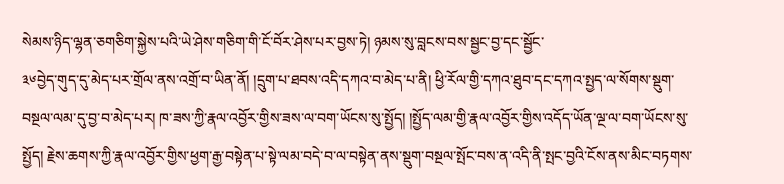སེམས་ཉིད་ལྷན་ཅགཅིག་སྐྱེས་པའི་ཡེ་ཤེས་གཅིག་གི་ངོ་བོར་ཤེས་པར་བྱས་ཏེ། ཉམས་སུ་བླངས་བས་སྦྱང་བྱ་དང་སྦྱོང་
༣༦བྱེད་གུད་དུ་མེད་པར་གྲོལ་ནས་འགྲོ་བ་ཡིན་ནོ། །དྲུག་པ་ཐབས་འདི་དཀའ་བ་མེད་པ་ནི། ཕྱི་རོལ་གྱི་དཀའ་ཐུབ་དང་དཀའ་སྤྱད་ལ་སོགས་སྡུག་བསྔལ་ལམ་དུ་བྱ་བ་མེད་པར། ཁ་ཟས་ཀྱི་རྣལ་འབྱོར་གྱིས་ཟས་ལ་བག་ཡོངས་སུ་སྤྱོད། །སྤྱོད་ལམ་གྱི་རྣལ་འབྱོར་གྱིས་འདོད་ཡོན་ལྔ་ལ་བག་ཡོངས་སུ་སྤྱོད། རྗེས་ཆགས་ཀྱི་རྣལ་འབྱོར་གྱིས་ཕྱག་རྒྱ་བསྟེན་པ་སྟེ་ལམ་བདེ་བ་ལ་བསྟེན་ནས་སྡུག་བསྔལ་སྤོང་བས་ན་འདི་ནི་སྤང་བྱའི་ངོས་ནས་མིང་བཏགས་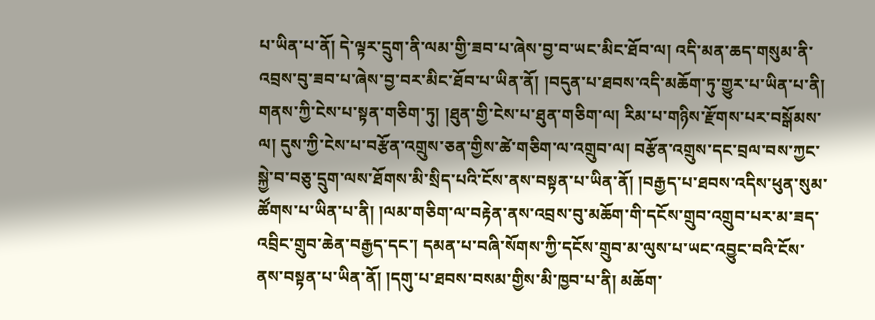པ་ཡིན་པ་ནོ། དེ་ལྟར་དྲུག་ནི་ལམ་གྱི་ཟབ་པ་ཞེས་བྱ་བ་ཡང་མིང་ཐོབ་ལ། འདི་མན་ཆད་གསུམ་ནི་འབྲས་བུ་ཟབ་པ་ཞེས་བྱ་བར་མིང་ཐོབ་པ་ཡིན་ནོ། །བདུན་པ་ཐབས་འདི་མཆོག་ཏུ་གྱུར་པ་ཡིན་པ་ནི། གནས་ཀྱི་ངེས་པ་སྟན་གཅིག་ཏུ། །ཐུན་གྱི་ངེས་པ་ཐུན་གཅིག་ལ། རིམ་པ་གཉིས་རྫོགས་པར་བསྒོམས་ལ། དུས་ཀྱི་ངེས་པ་བརྩོན་འགྲུས་ཅན་གྱིས་ཚེ་གཅིག་ལ་འགྲུབ་ལ། བརྩོན་འགྲུས་དང་བྲལ་བས་ཀྱང་སྐྱེ་བ་བཅུ་དྲུག་ལས་ཐོགས་མི་སྲིད་པའི་ངོས་ནས་བསྟན་པ་ཡིན་ནོ། །བརྒྱད་པ་ཐབས་འདིས་ཕུན་སུམ་ཚོགས་པ་ཡིན་པ་ནི། །ལམ་གཅིག་ལ་བརྟེན་ནས་འབྲས་བུ་མཆོག་གི་དངོས་གྲུབ་འགྲུབ་པར་མ་ཟད་འབྲིང་གྲུབ་ཆེན་བརྒྱད་དང་། དམན་པ་བཞི་སོགས་ཀྱི་དངོས་གྲུབ་མ་ལུས་པ་ཡང་འབྱུང་བའི་ངོས་ནས་བསྟན་པ་ཡིན་ནོ། །དགུ་པ་ཐབས་བསམ་གྱིས་མི་ཁྱབ་པ་ནི། མཆོག་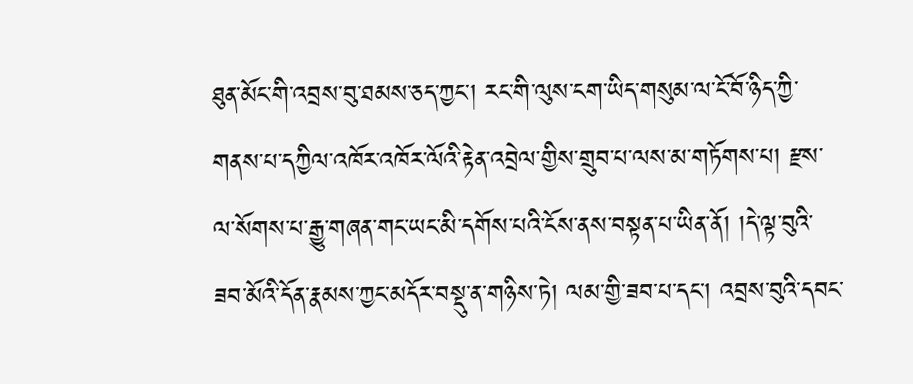ཐུན་མོང་གི་འབྲས་བུ་ཐམས་ཅད་ཀྱང་། རང་གི་ལུས་ངག་ཡིད་གསུམ་ལ་ངོ་བོ་ཉིད་ཀྱི་གནས་པ་དཀྱིལ་འཁོར་འཁོར་ལོའི་རྟེན་འབྲེལ་གྱིས་གྲུབ་པ་ལས་མ་གཏོགས་པ། རྫས་ལ་སོགས་པ་རྒྱུ་གཞན་གང་ཡང་མི་དགོས་པའི་ངོས་ནས་བསྟན་པ་ཡིན་ནོ། །དེ་ལྟ་བུའི་ཟབ་མོའི་དོན་རྣམས་ཀྱང་མདོར་བསྡུ་ན་གཉིས་ཏེ། ལམ་གྱི་ཟབ་པ་དང་། འབྲས་བུའི་དབང་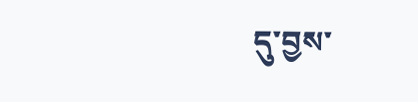དུ་བྱས་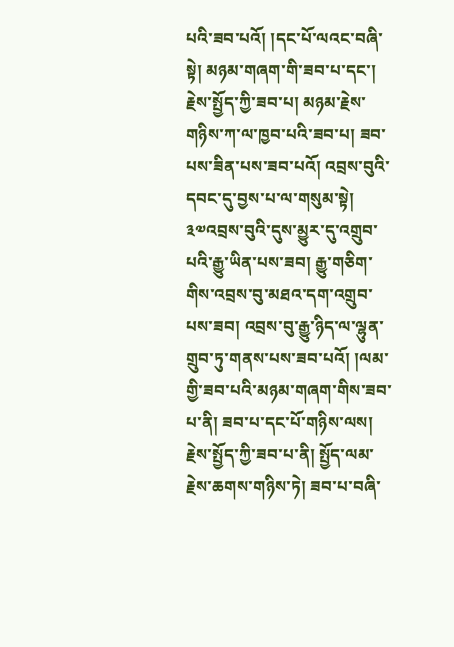པའི་ཟབ་པའོ། །དང་པོ་ལའང་བཞི་སྟེ། མཉམ་གཞག་གི་ཟབ་པ་དང་། རྗེས་སྤྱོད་ཀྱི་ཟབ་པ། མཉམ་རྗེས་གཉིས་ཀ་ལ་ཁྱབ་པའི་ཟབ་པ། ཟབ་པས་ཟིན་པས་ཟབ་པའོ། འབྲས་བུའི་དབང་དུ་བྱས་པ་ལ་གསུམ་སྟེ།
༣༧འབྲས་བུའི་དུས་མྱུར་དུ་འགྲུབ་པའི་རྒྱུ་ཡིན་པས་ཟབ། རྒྱུ་གཅིག་གིས་འབྲས་བུ་མཐའ་དག་འགྲུབ་པས་ཟབ། འབྲས་བུ་རྒྱུ་ཉིད་ལ་ལྷུན་གྲུབ་ཏུ་གནས་པས་ཟབ་པའོ། །ལམ་གྱི་ཟབ་པའི་མཉམ་གཞག་གིས་ཟབ་པ་ནི། ཟབ་པ་དང་པོ་གཉིས་ལས། རྗེས་སྤྱོད་ཀྱི་ཟབ་པ་ནི། སྤྱོད་ལམ་རྗེས་ཆགས་གཉིས་ཏེ། ཟབ་པ་བཞི་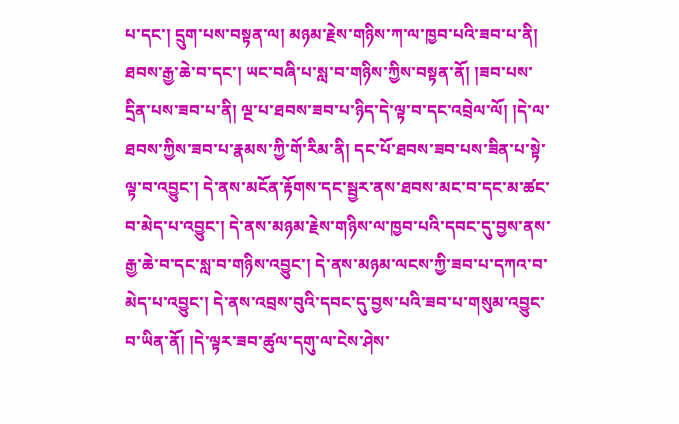པ་དང་། དྲུག་པས་བསྟན་ལ། མཉམ་རྗེས་གཉིས་ཀ་ལ་ཁྱབ་པའི་ཟབ་པ་ནི། ཐབས་རྒྱ་ཆེ་བ་དང་། ཡང་བཞི་པ་སླ་བ་གཉིས་ཀྱིས་བསྟན་ནོ། །ཟབ་པས་དྲིན་པས་ཟབ་པ་ནི། ལྔ་པ་ཐབས་ཟབ་པ་ཉིད་དེ་ལྟ་བ་དང་འབྲེལ་ལོ། །དེ་ལ་ཐབས་ཀྱིས་ཟབ་པ་རྣམས་ཀྱི་གོ་རིམ་ནི། དང་པོ་ཐབས་ཟབ་པས་ཟིན་པ་སྟེ་ལྟ་བ་འབྱུང་། དེ་ནས་མངོན་རྟོགས་དང་སྦྱར་ནས་ཐབས་མང་བ་དང་མ་ཚང་བ་མེད་པ་འབྱུང་། དེ་ནས་མཉམ་རྗེས་གཉིས་ལ་ཁྱབ་པའི་དབང་དུ་བྱས་ནས་རྒྱ་ཆེ་བ་དང་སླ་བ་གཉིས་འབྱུང་། དེ་ནས་མཉམ་ལངས་ཀྱི་ཟབ་པ་དཀའ་བ་མེད་པ་འབྱུང་། དེ་ནས་འབྲས་བུའི་དབང་དུ་བྱས་པའི་ཟབ་པ་གསུམ་འབྱུང་བ་ཡིན་ནོ། །དེ་ལྟར་ཟབ་ཚུལ་དགུ་ལ་ངེས་ཤེས་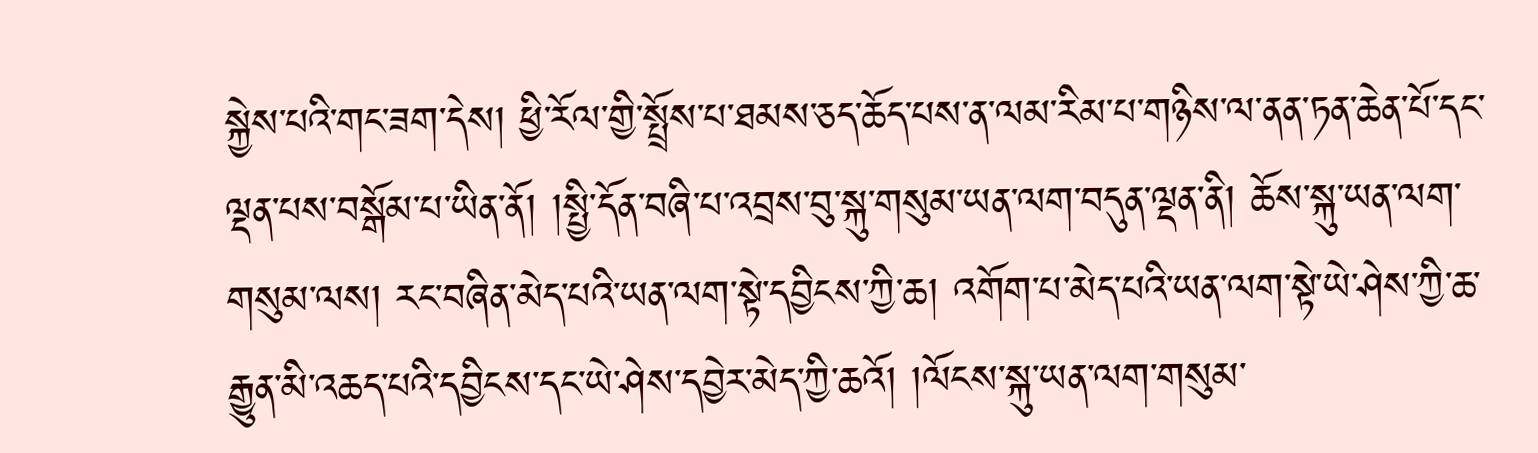སྐྱེས་པའི་གང་ཟག་དེས། ཕྱི་རོལ་གྱི་སྤྲོས་པ་ཐམས་ཅད་ཆོད་པས་ན་ལམ་རིམ་པ་གཉིས་ལ་ནན་ཏན་ཆེན་པོ་དང་ལྡན་པས་བསྒོམ་པ་ཡིན་ནོ། །སྤྱི་དོན་བཞི་པ་འབྲས་བུ་སྐུ་གསུམ་ཡན་ལག་བདུན་ལྡན་ནི། ཆོས་སྐུ་ཡན་ལག་གསུམ་ལས། རང་བཞིན་མེད་པའི་ཡན་ལག་སྟེ་དབྱིངས་ཀྱི་ཆ། འགོག་པ་མེད་པའི་ཡན་ལག་སྟེ་ཡེ་ཤེས་ཀྱི་ཆ་རྒྱུན་མི་འཆད་པའི་དབྱིངས་དང་ཡེ་ཤེས་དབྱེར་མེད་ཀྱི་ཆའོ། །ལོངས་སྐུ་ཡན་ལག་གསུམ་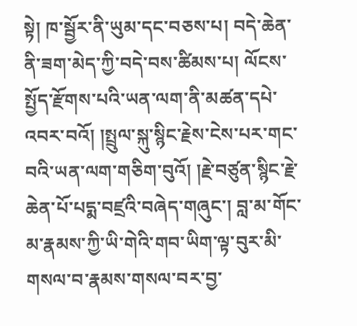སྟེ། ཁ་སྦྱོར་ནི་ཡུམ་དང་བཅས་པ། བདེ་ཆེན་ནི་ཟག་མེད་ཀྱི་བདེ་བས་ཚིམས་པ། ལོངས་སྤྱོད་རྫོགས་པའི་ཡན་ལག་ནི་མཚན་དཔེ་འབར་བའོ། །སྤྲུལ་སྐུ་སྙིང་རྗེས་ངེས་པར་གང་བའི་ཡན་ལག་གཅིག་བུའོ། །རྗེ་བཙུན་སྙིང་རྗེ་ཆེན་པོ་པདྨ་བཛྲའི་བཞེད་གཞུང་། བླ་མ་གོང་མ་རྣམས་ཀྱི་ཡི་གེའི་གབ་ཡིག་ལྟ་བུར་མི་གསལ་བ་རྣམས་གསལ་བར་བྱ་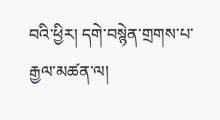བའི་ཕྱིར། དགེ་བསྙེན་གྲགས་པ་རྒྱལ་མཚན་ལ།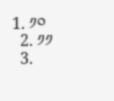1. ༡༠
  2. ༡༡
  3.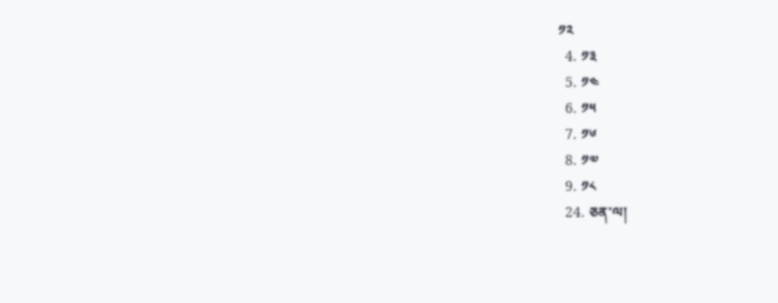༡༢
  4. ༡༣
  5. ༡༤
  6. ༡༥
  7. ༡༦
  8. ༡༧
  9. ༡༨
  24. ཅན་ལ།